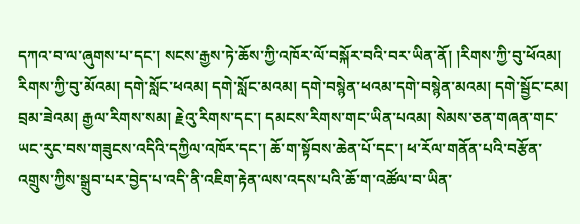དཀའ་བ་ལ་ཞུགས་པ་དང་། སངས་རྒྱས་ཏེ་ཆོས་ཀྱི་འཁོར་ལོ་བསྐོར་བའི་བར་ཡིན་ནོ། །རིགས་ཀྱི་བུ་ཕོའམ། རིགས་ཀྱི་བུ་མོའམ། དགེ་སློང་ཕའམ། དགེ་སློང་མའམ། དགེ་བསྙེན་ཕའམ་དགེ་བསྙེན་མའམ། དགེ་སྦྱོང་ངམ། བྲམ་ཟེའམ། རྒྱལ་རིགས་སམ། རྗེའུ་རིགས་དང་། དམངས་རིགས་གང་ཡིན་པའམ། སེམས་ཅན་གཞན་གང་ཡང་རུང་བས་གཟུངས་འདིའི་དཀྱིལ་འཁོར་དང་། ཆོ་ག་སྟོབས་ཆེན་པོ་དང་། ཕ་རོལ་གནོན་པའི་བརྩོན་འགྲུས་ཀྱིས་སྒྲུབ་པར་བྱེད་པ་འདི་ནི་འཇིག་རྟེན་ལས་འདས་པའི་ཆོ་ག་འཚོལ་བ་ཡིན་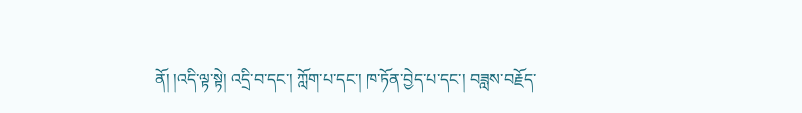ནོ། །འདི་ལྟ་སྟེ། འདྲི་བ་དང་། ཀློག་པ་དང་། ཁ་ཏོན་བྱེད་པ་དང་། བཟླས་བརྗོད་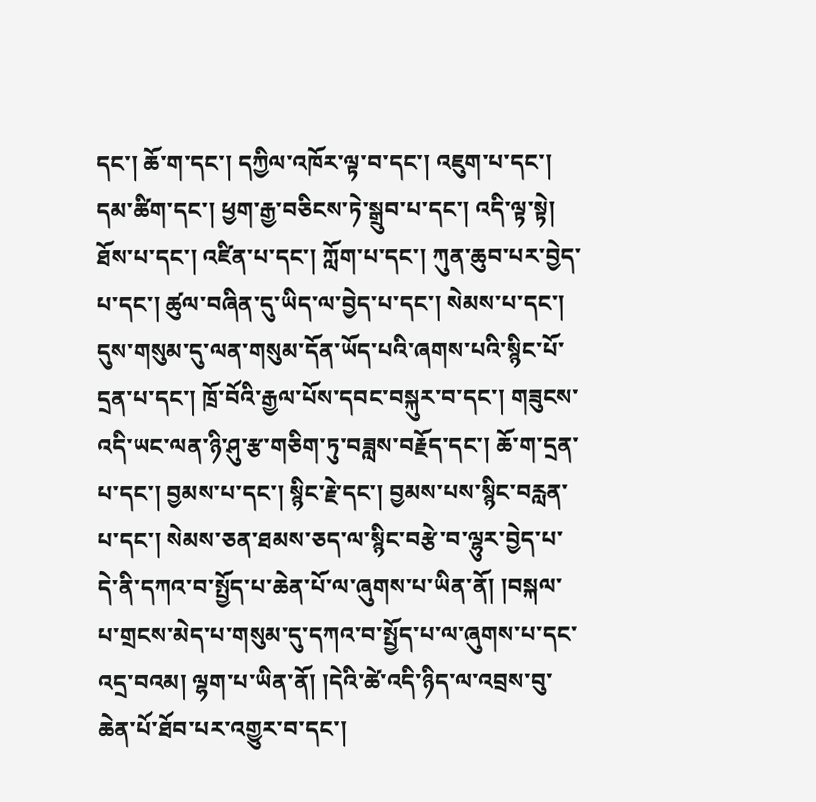དང་། ཆོ་ག་དང་། དཀྱིལ་འཁོར་ལྟ་བ་དང་། འཇུག་པ་དང་། དམ་ཚིག་དང་། ཕྱག་རྒྱ་བཅིངས་ཏེ་སྒྲུབ་པ་དང་། འདི་ལྟ་སྟེ། ཐོས་པ་དང་། འཛིན་པ་དང་། ཀློག་པ་དང་། ཀུན་ཆུབ་པར་བྱེད་པ་དང་། ཚུལ་བཞིན་དུ་ཡིད་ལ་བྱེད་པ་དང་། སེམས་པ་དང་། དུས་གསུམ་དུ་ལན་གསུམ་དོན་ཡོད་པའི་ཞགས་པའི་སྙིང་པོ་དྲན་པ་དང་། ཁྲོ་བོའི་རྒྱལ་པོས་དབང་བསྐུར་བ་དང་། གཟུངས་འདི་ཡང་ལན་ཉི་ཤུ་རྩ་གཅིག་ཏུ་བཟླས་བརྗོད་དང་། ཆོ་ག་དྲན་པ་དང་། བྱམས་པ་དང་། སྙིང་རྗེ་དང་། བྱམས་པས་སྙིང་བརླན་པ་དང་། སེམས་ཅན་ཐམས་ཅད་ལ་སྙིང་བརྩེ་བ་ལྷུར་བྱེད་པ་དེ་ནི་དཀའ་བ་སྤྱོད་པ་ཆེན་པོ་ལ་ཞུགས་པ་ཡིན་ནོ། །བསྐལ་པ་གྲངས་མེད་པ་གསུམ་དུ་དཀའ་བ་སྤྱོད་པ་ལ་ཞུགས་པ་དང་འདྲ་བའམ། ལྷག་པ་ཡིན་ནོ། །དེའི་ཚེ་འདི་ཉིད་ལ་འབྲས་བུ་ཆེན་པོ་ཐོབ་པར་འགྱུར་བ་དང་།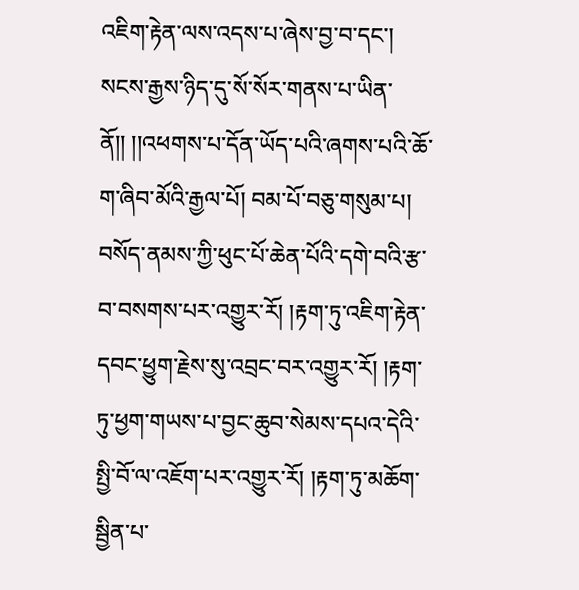འཇིག་རྟེན་ལས་འདས་པ་ཞེས་བྱ་བ་དང་། སངས་རྒྱས་ཉིད་དུ་སོ་སོར་གནས་པ་ཡིན་ནོ།། །།འཕགས་པ་དོན་ཡོད་པའི་ཞགས་པའི་ཆོ་ག་ཞིབ་མོའི་རྒྱལ་པོ། བམ་པོ་བཅུ་གསུམ་པ། བསོད་ནམས་ཀྱི་ཕུང་པོ་ཆེན་པོའི་དགེ་བའི་རྩ་བ་བསགས་པར་འགྱུར་རོ། །རྟག་ཏུ་འཇིག་རྟེན་དབང་ཕྱུག་རྗེས་སུ་འབྲང་བར་འགྱུར་རོ། །རྟག་ཏུ་ཕྱག་གཡས་པ་བྱང་ཆུབ་སེམས་དཔའ་དེའི་སྤྱི་བོ་ལ་འཇོག་པར་འགྱུར་རོ། །རྟག་ཏུ་མཆོག་སྦྱིན་པ་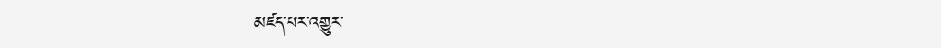མཛད་པར་འགྱུར་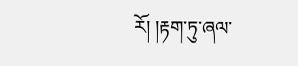རོ། །རྟག་ཏུ་ཞལ་